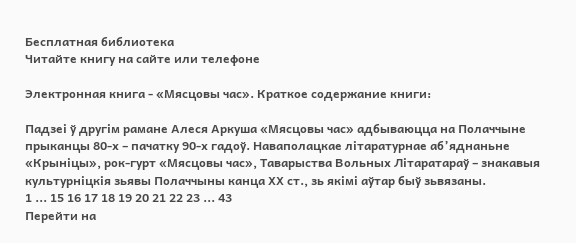Бесплатная библиотека
Читайте книгу на сайте или телефоне

Электронная книга - «Мясцовы час». Краткое содержание книги:

Падзеі ў другім рамане Алеся Аркуша «Мясцовы час» адбываюцца на Полаччыне прыканцы 80-х – пачатку 90-х гадоў. Наваполацкае літаратурнае аб’яднаньне «Крыніцы», рок-гурт «Мясцовы час», Таварыства Вольных Літаратараў – знакавыя культурніцкія зьявы Полаччыны канца ХХ ст., зь якімі аўтар быў зьвязаны.
1 ... 15 16 17 18 19 20 21 22 23 ... 43
Перейти на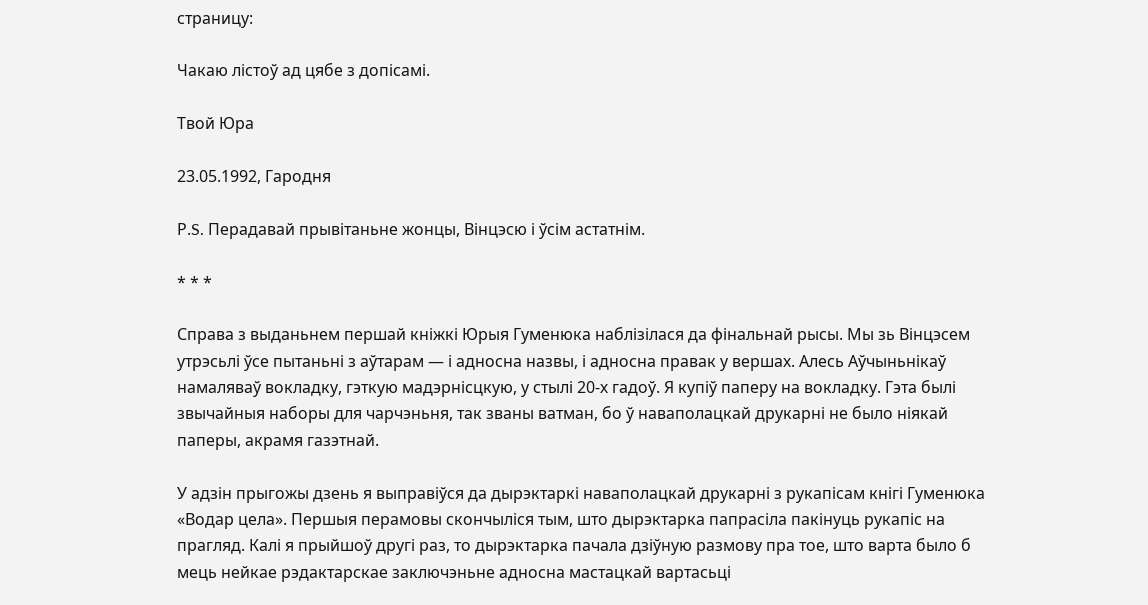страницу:

Чакаю лістоў ад цябе з допісамі.

Твой Юра

23.05.1992, Гародня

Р.S. Перадавай прывітаньне жонцы, Вінцэсю і ўсім астатнім.

* * *

Справа з выданьнем першай кніжкі Юрыя Гуменюка наблізілася да фінальнай рысы. Мы зь Вінцэсем утрэсьлі ўсе пытаньні з аўтарам — і адносна назвы, і адносна правак у вершах. Алесь Аўчыньнікаў намаляваў вокладку, гэткую мадэрнісцкую, у стылі 20-х гадоў. Я купіў паперу на вокладку. Гэта былі звычайныя наборы для чарчэньня, так званы ватман, бо ў наваполацкай друкарні не было ніякай паперы, акрамя газэтнай.

У адзін прыгожы дзень я выправіўся да дырэктаркі наваполацкай друкарні з рукапісам кнігі Гуменюка «Водар цела». Першыя перамовы скончыліся тым, што дырэктарка папрасіла пакінуць рукапіс на прагляд. Калі я прыйшоў другі раз, то дырэктарка пачала дзіўную размову пра тое, што варта было б мець нейкае рэдактарскае заключэньне адносна мастацкай вартасьці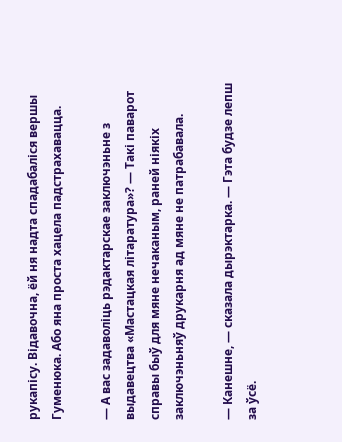рукапісу. Відавочна, ёй ня надта спадабаліся вершы Гуменюка. Або яна проста хацела падстрахавацца.

— А вас задаволіць рэдактарскае заключэньне з выдавецтва «Мастацкая літаратура»? — Такі паварот справы быў для мяне нечаканым, раней ніякіх заключэньняў друкарня ад мяне не патрабавала.

— Канешне, — сказала дырэктарка. — Гэта будзе лепш за ўсё.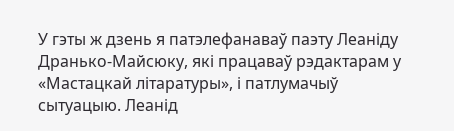У гэты ж дзень я патэлефанаваў паэту Леаніду Дранько-Майсюку, які працаваў рэдактарам у «Мастацкай літаратуры», і патлумачыў сытуацыю. Леанід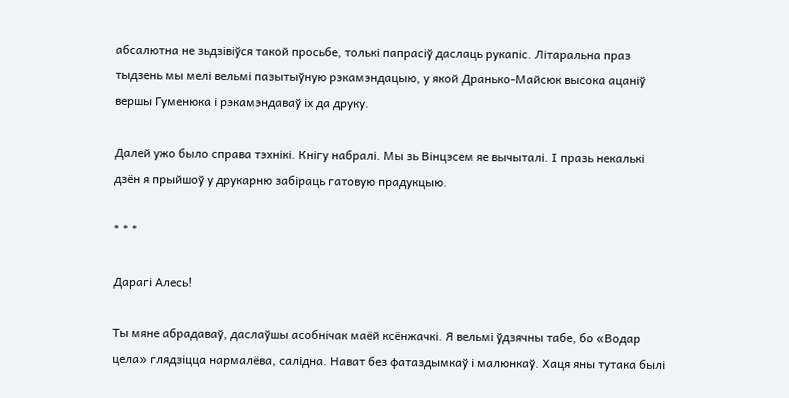абсалютна не зьдзівіўся такой просьбе, толькі папрасіў даслаць рукапіс. Літаральна праз тыдзень мы мелі вельмі пазытыўную рэкамэндацыю, у якой Дранько-Майсюк высока ацаніў вершы Гуменюка і рэкамэндаваў іх да друку.

Далей ужо было справа тэхнікі. Кнігу набралі. Мы зь Вінцэсем яе вычыталі. І празь некалькі дзён я прыйшоў у друкарню забіраць гатовую прадукцыю.

* * *

Дарагі Алесь!

Ты мяне абрадаваў, даслаўшы асобнічак маёй ксёнжачкі. Я вельмі ўдзячны табе, бо «Водар цела» глядзіцца нармалёва, салідна. Нават без фатаздымкаў і малюнкаў. Хаця яны тутака былі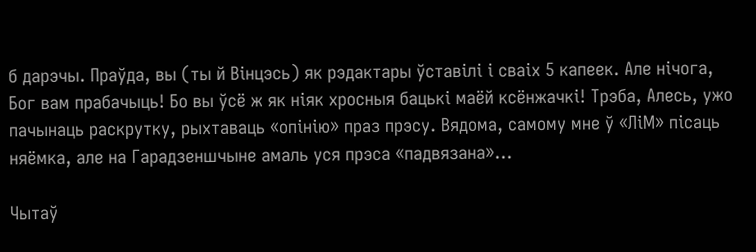б дарэчы. Праўда, вы (ты й Вінцэсь) як рэдактары ўставілі і сваіх 5 капеек. Але нічога, Бог вам прабачыць! Бо вы ўсё ж як ніяк хросныя бацькі маёй ксёнжачкі! Трэба, Алесь, ужо пачынаць раскрутку, рыхтаваць «опінію» праз прэсу. Вядома, самому мне ў «ЛіМ» пісаць няёмка, але на Гарадзеншчыне амаль уся прэса «падвязана»...

Чытаў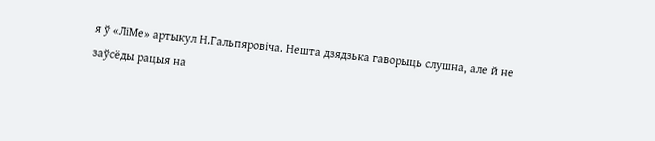я ў «ЛіМе» артыкул Н.Гальпяровіча. Нешта дзядзька гаворыць слушна, але й не заўсёды рацыя на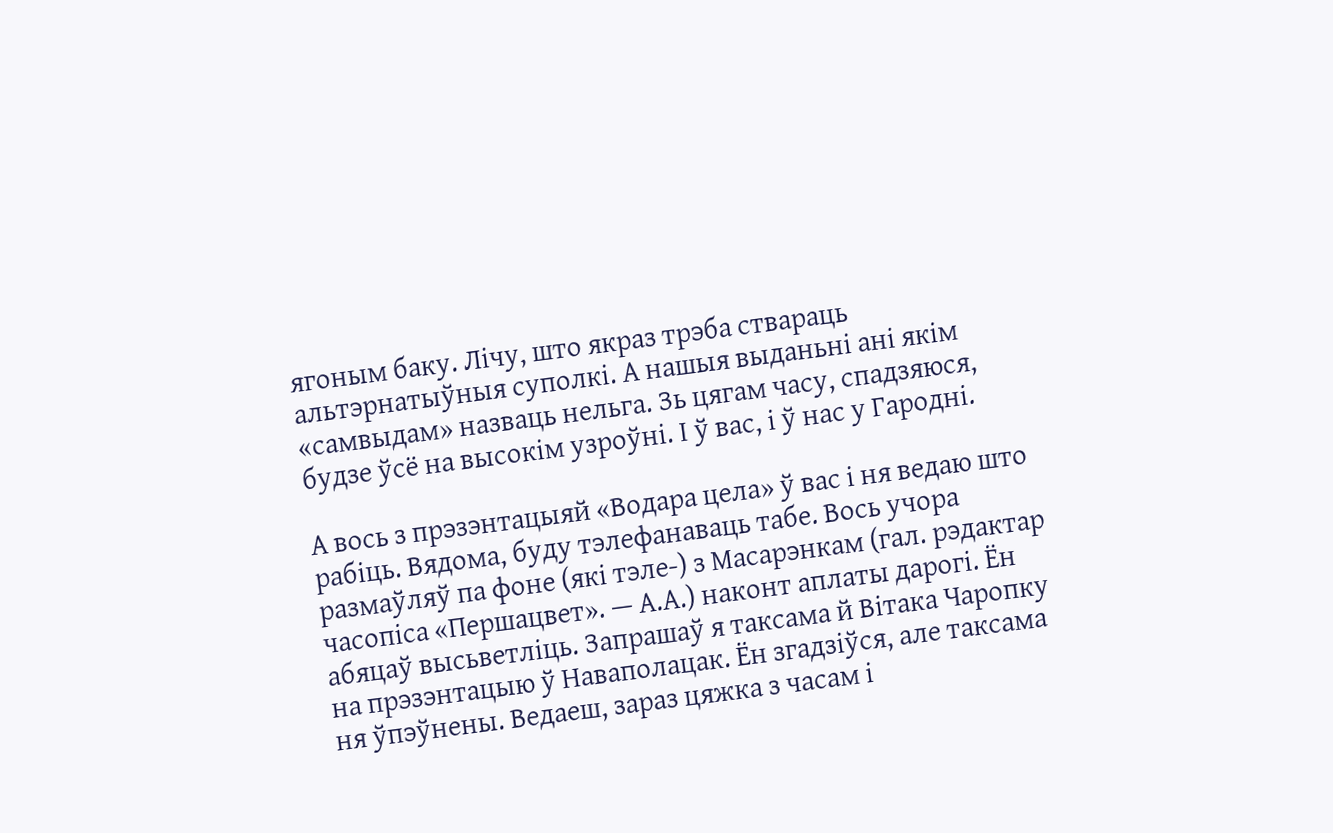ягоным баку. Лічу, што якраз трэба ствараць альтэрнатыўныя суполкі. А нашыя выданьні ані якім «самвыдам» назваць нельга. Зь цягам часу, спадзяюся, будзе ўсё на высокім узроўні. І ў вас, і ў нас у Гародні.

А вось з прэзэнтацыяй «Водара цела» ў вас і ня ведаю што рабіць. Вядома, буду тэлефанаваць табе. Вось учора размаўляў па фоне (які тэле-) з Масарэнкам (гал. рэдактар часопіса «Першацвет». — А.А.) наконт аплаты дарогі. Ён абяцаў высьветліць. Запрашаў я таксама й Вітака Чаропку на прэзэнтацыю ў Наваполацак. Ён згадзіўся, але таксама ня ўпэўнены. Ведаеш, зараз цяжка з часам і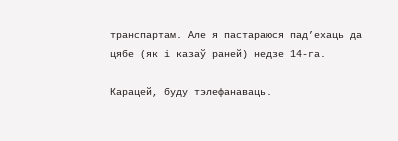транспартам. Але я пастараюся пад’ехаць да цябе (як і казаў раней) недзе 14-га.

Карацей, буду тэлефанаваць.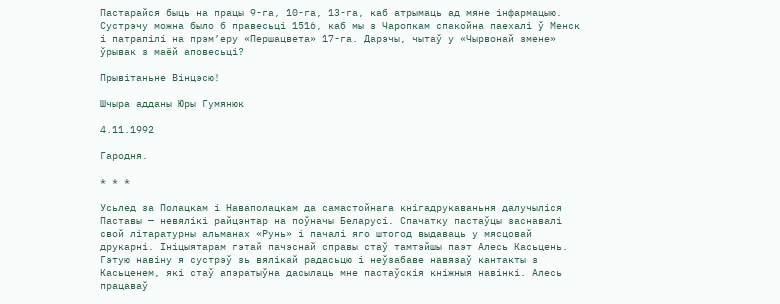Пастарайся быць на працы 9-га, 10-га, 13-га, каб атрымаць ад мяне інфармацыю. Сустрэчу можна было б правесьці 1516, каб мы з Чаропкам спакойна паехалі ў Менск і патрапілі на прэм’еру «Першацвета» 17-га. Дарэчы, чытаў у «Чырвонай змене» ўрывак з маёй аповесьці?

Прывітаньне Вінцэсю!

Шчыра адданы Юры Гумянюк

4.11.1992

Гародня.

* * *

Усьлед за Полацкам і Наваполацкам да самастойнага кнігадрукаваньня далучыліся Паставы — невялікі райцэнтар на поўначы Беларусі. Спачатку пастаўцы заснавалі свой літаратурны альманах «Рунь» і пачалі яго штогод выдаваць у мясцовай друкарні. Ініцыятарам гэтай пачэснай справы стаў тамтэйшы паэт Алесь Касьцень. Гэтую навіну я сустрэў зь вялікай радасьцю і неўзабаве навязаў кантакты з Касьценем, які стаў апэратыўна дасылаць мне пастаўскія кніжныя навінкі. Алесь працаваў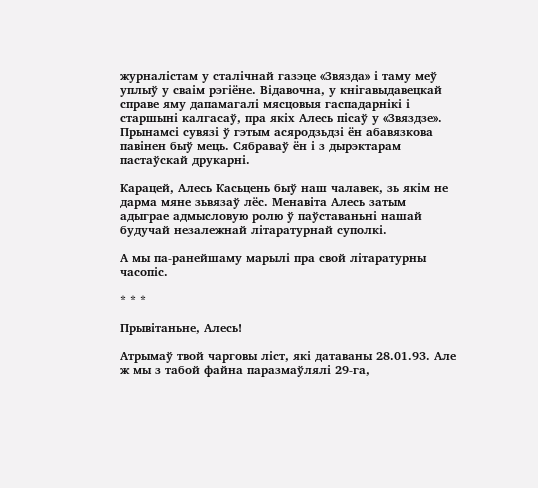журналістам у сталічнай газэце «Звязда» і таму меў уплыў у сваім рэгіёне. Відавочна, у кнігавыдавецкай справе яму дапамагалі мясцовыя гаспадарнікі і старшыні калгасаў, пра якіх Алесь пісаў у «Звяздзе». Прынамсі сувязі ў гэтым асяродзьдзі ён абавязкова павінен быў мець. Сябраваў ён і з дырэктарам пастаўскай друкарні.

Карацей, Алесь Касьцень быў наш чалавек, зь якім не дарма мяне зьвязаў лёс. Менавіта Алесь затым адыграе адмысловую ролю ў паўставаньні нашай будучай незалежнай літаратурнай суполкі.

А мы па-ранейшаму марылі пра свой літаратурны часопіс.

* * *

Прывітаньне, Алесь!

Атрымаў твой чарговы ліст, які датаваны 28.01.93. Але ж мы з табой файна паразмаўлялі 29-га,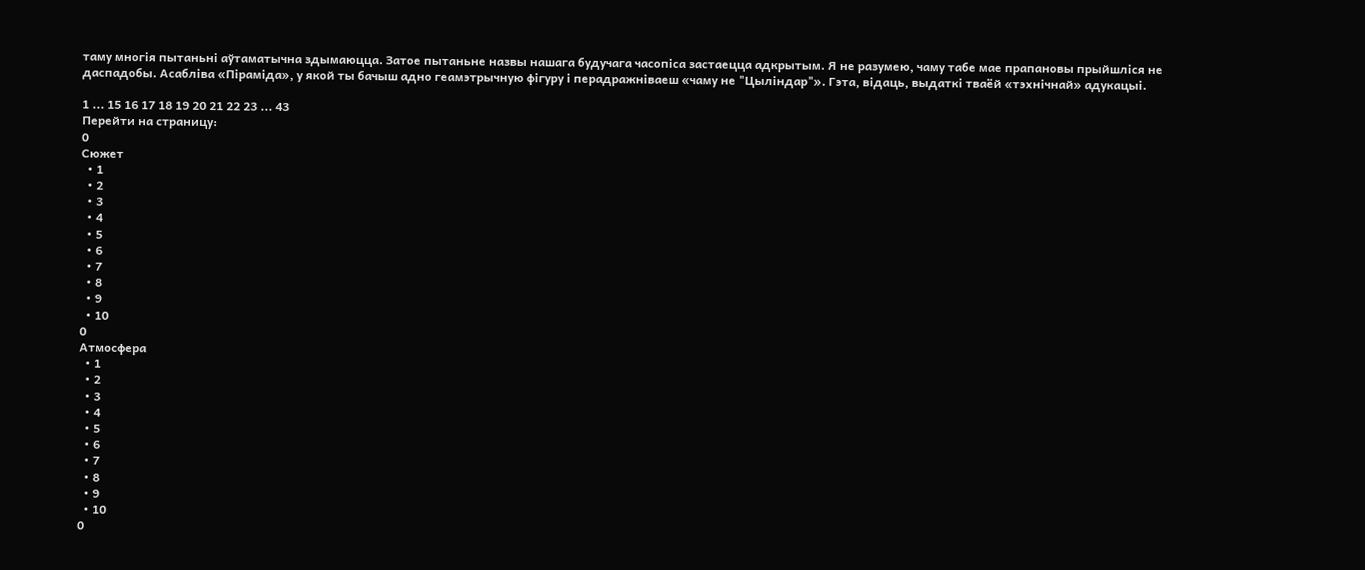таму многія пытаньні аўтаматычна здымаюцца. Затое пытаньне назвы нашага будучага часопіса застаецца адкрытым. Я не разумею, чаму табе мае прапановы прыйшліся не даспадобы. Асабліва «Піраміда», у якой ты бачыш адно геамэтрычную фігуру і перадражніваеш «чаму не "Цыліндар"». Гэта, відаць, выдаткі тваёй «тэхнічнай» адукацыі.

1 ... 15 16 17 18 19 20 21 22 23 ... 43
Перейти на страницу:
0
Сюжет
  • 1
  • 2
  • 3
  • 4
  • 5
  • 6
  • 7
  • 8
  • 9
  • 10
0
Атмосфера
  • 1
  • 2
  • 3
  • 4
  • 5
  • 6
  • 7
  • 8
  • 9
  • 10
0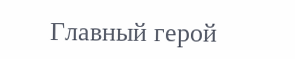Главный герой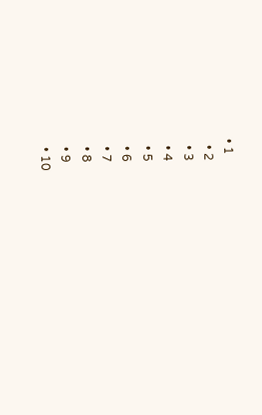• 1
  • 2
  • 3
  • 4
  • 5
  • 6
  • 7
  • 8
  • 9
  • 10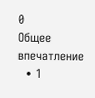0
Общее впечатление
  • 1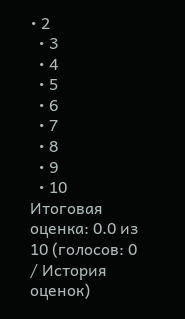• 2
  • 3
  • 4
  • 5
  • 6
  • 7
  • 8
  • 9
  • 10
Итоговая оценка: 0.0 из 10 (голосов: 0 / История оценок)